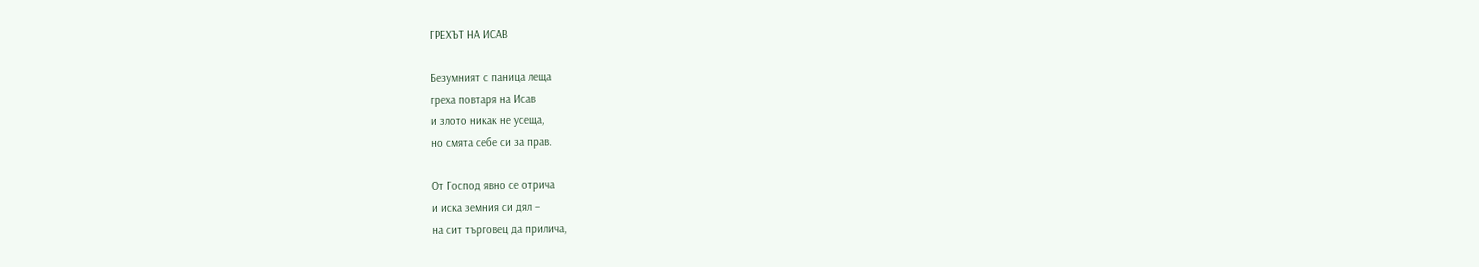ГРЕХЪТ НА ИСАВ

Безумният с паница леща
греха повтаря на Исав
и злото никак не усеща,
но смята себе си за прав.

От Господ явно се отрича
и иска земния си дял –
на сит търговец да прилича,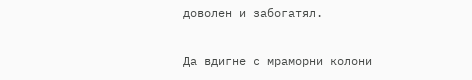доволен и забогатял.

Да вдигне с мраморни колони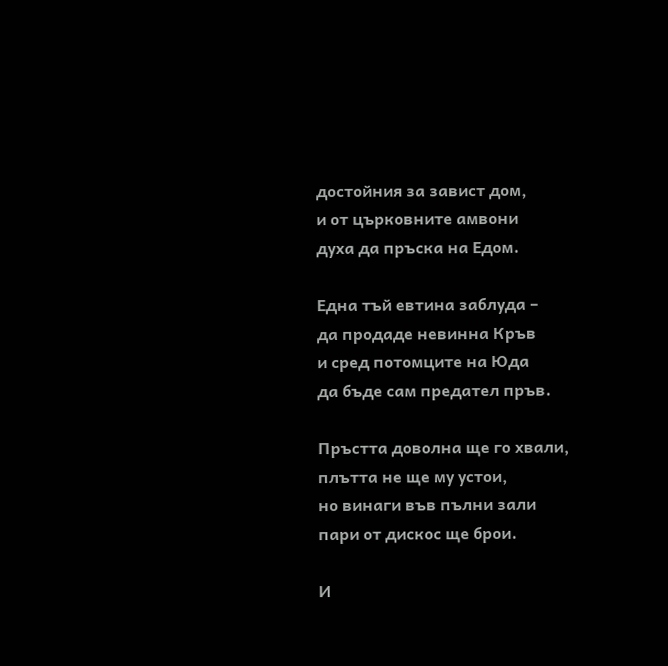достойния за завист дом,
и от църковните амвони
духа да пръска на Едом.

Една тъй евтина заблуда –
да продаде невинна Кръв
и сред потомците на Юда
да бъде сам предател пръв.

Пръстта доволна ще го хвали,
плътта не ще му устои,
но винаги във пълни зали
пари от дискос ще брои.

И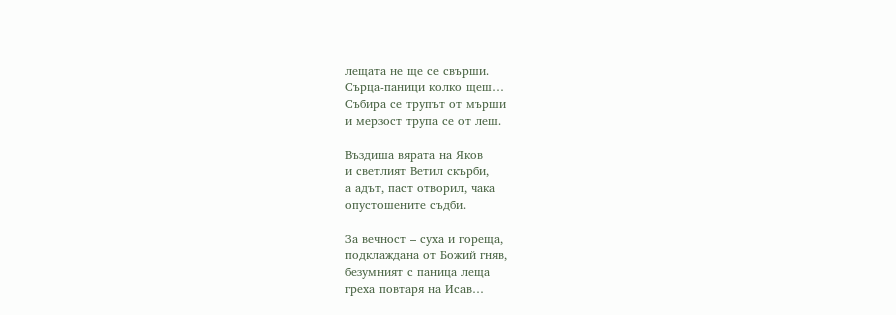лещата не ще се свърши.
Сърца-паници колко щеш…
Събира се трупът от мърши
и мерзост трупа се от леш.

Въздиша вярата на Яков
и светлият Ветил скърби,
а адът, паст отворил, чака
опустошените съдби.

За вечност – суха и гореща,
подклаждана от Божий гняв,
безумният с паница леща
греха повтаря на Исав…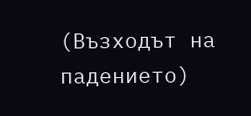(Възходът на падението)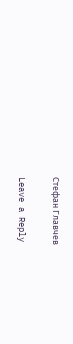Стефан Главчев

Leave a Reply